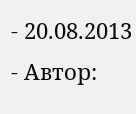- 20.08.2013
- Автор: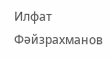Илфат Фәйзрахманов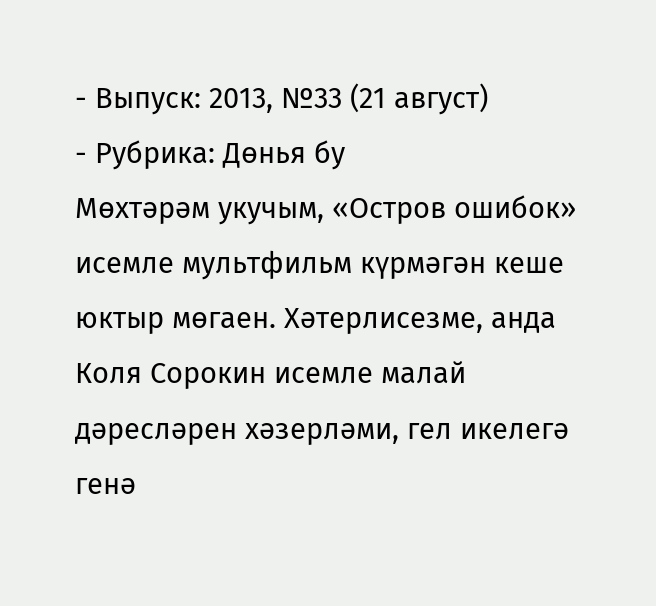- Выпуск: 2013, №33 (21 август)
- Рубрика: Дөнья бу
Мөхтәрәм укучым, «Остров ошибок» исемле мультфильм күрмәгән кеше юктыр мөгаен. Хәтерлисезме, анда Коля Сорокин исемле малай дәресләрен хәзерләми, гел икелегә генә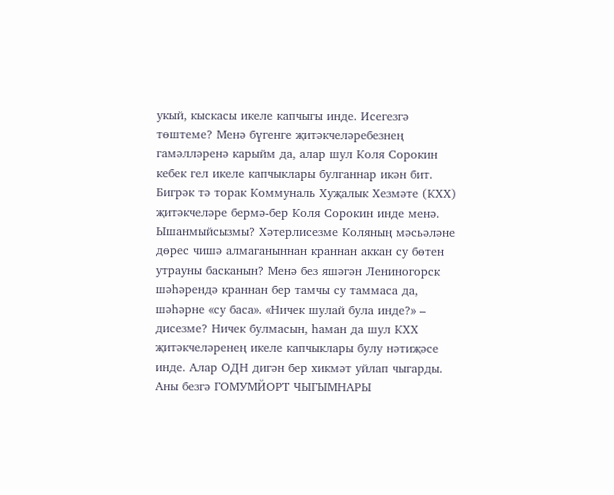укый, кыскасы икеле капчыгы инде. Исегезгә төштеме? Менә бүгенге җитәкчеләребезнең гамәлләренә карыйм да, алар шул Коля Сорокин кебек гел икеле капчыклары булганнар икән бит.
Бигрәк тә торак Коммуналь Хуҗалык Хезмәте (КХХ) җитәкчеләре бермә-бер Коля Сорокин инде менә. Ышанмыйсызмы? Хәтерлисезме Коляның мәсьәләне дөрес чишә алмаганыннан краннан аккан су бөтен утрауны басканын? Менә без яшәгән Лениногорск шәһәрендә краннан бер тамчы су таммаса да, шәһәрне «су баса». «Ничек шулай була инде?» – дисезме? Ничек булмасын, һаман да шул КХХ җитәкчеләренең икеле капчыклары булу нәтиҗәсе инде. Алар ОДН дигән бер хикмәт уйлап чыгарды. Аны безгә ГОМУМЙОРТ ЧЫГЫМНАРЫ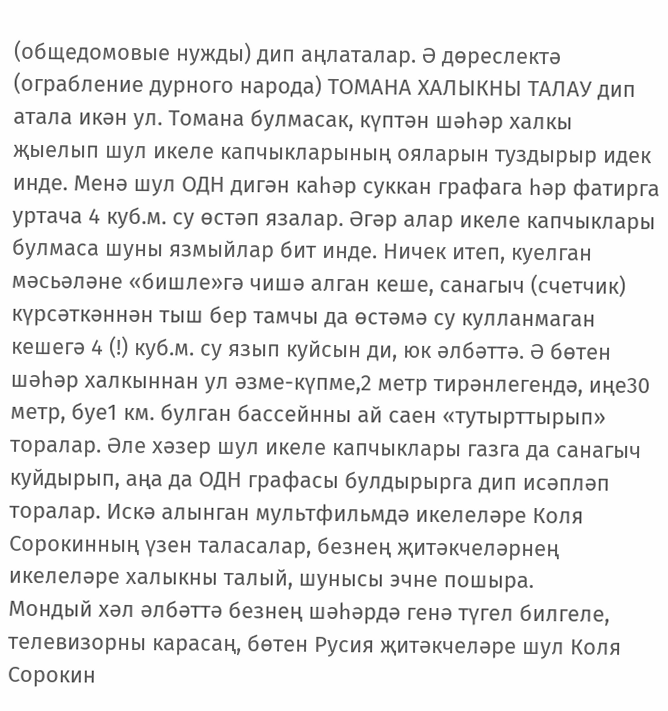(общедомовые нужды) дип аңлаталар. Ә дөреслектә (ограбление дурного народа) ТОМАНА ХАЛЫКНЫ ТАЛАУ дип атала икән ул. Томана булмасак, күптән шәһәр халкы җыелып шул икеле капчыкларының ояларын туздырыр идек инде. Менә шул ОДН дигән каһәр суккан графага һәр фатирга уртача 4 куб.м. су өстәп язалар. Әгәр алар икеле капчыклары булмаса шуны язмыйлар бит инде. Ничек итеп, куелган мәсьәләне «бишле»гә чишә алган кеше, санагыч (счетчик) күрсәткәннән тыш бер тамчы да өстәмә су кулланмаган кешегә 4 (!) куб.м. су язып куйсын ди, юк әлбәттә. Ә бөтен шәһәр халкыннан ул әзме-күпме,2 метр тирәнлегендә, иңе30 метр, буе1 км. булган бассейнны ай саен «тутырттырып» торалар. Әле хәзер шул икеле капчыклары газга да санагыч куйдырып, аңа да ОДН графасы булдырырга дип исәпләп торалар. Искә алынган мультфильмдә икелеләре Коля Сорокинның үзен таласалар, безнең җитәкчеләрнең икелеләре халыкны талый, шунысы эчне пошыра.
Мондый хәл әлбәттә безнең шәһәрдә генә түгел билгеле, телевизорны карасаң, бөтен Русия җитәкчеләре шул Коля Сорокин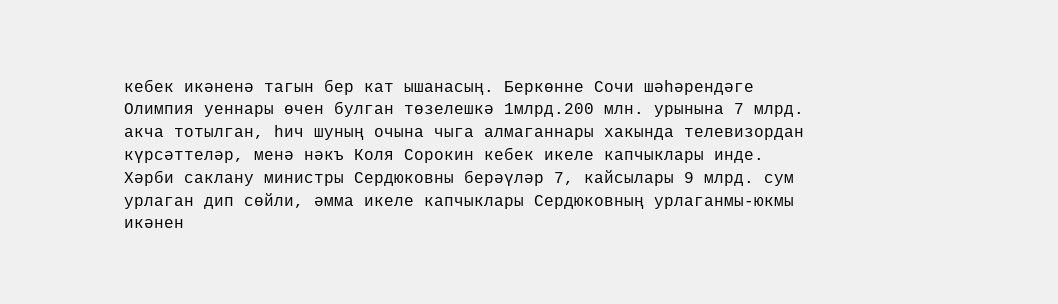кебек икәненә тагын бер кат ышанасың. Беркөнне Сочи шәһәрендәге Олимпия уеннары өчен булган төзелешкә 1млрд.200 млн. урынына 7 млрд. акча тотылган, һич шуның очына чыга алмаганнары хакында телевизордан күрсәттеләр, менә нәкъ Коля Сорокин кебек икеле капчыклары инде. Хәрби саклану министры Сердюковны берәүләр 7, кайсылары 9 млрд. сум урлаган дип сөйли, әмма икеле капчыклары Сердюковның урлаганмы-юкмы икәнен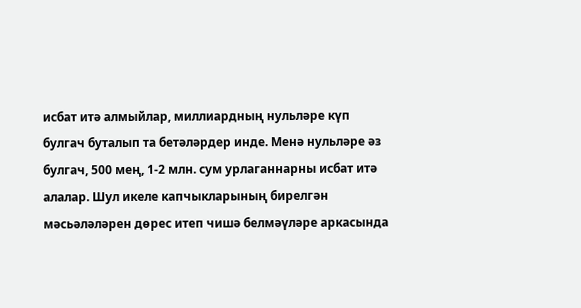исбат итә алмыйлар, миллиардның нульләре күп булгач буталып та бетәләрдер инде. Менә нульләре әз булгач, 500 мең, 1-2 млн. сум урлаганнарны исбат итә алалар. Шул икеле капчыкларының бирелгән мәсьәләләрен дөрес итеп чишә белмәүләре аркасында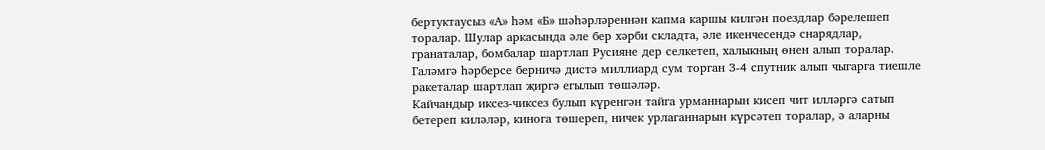бертуктаусыз «А» һәм «Б» шәһәрләреннән капма каршы килгән поездлар бәрелешеп торалар. Шулар аркасында әле бер хәрби складта, әле икенчесендә снарядлар, гранаталар, бомбалар шартлап Русияне дер селкетеп, халыкның өнен алып торалар. Галәмгә һәрберсе берничә дистә миллиард сум торган 3-4 спутник алып чыгарга тиешле ракеталар шартлап җиргә егылып төшәләр.
Кайчандыр иксез-чиксез булып күренгән тайга урманнарын кисеп чит илләргә сатып бетереп киләләр, кинога төшереп, ничек урлаганнарын күрсәтеп торалар, ә аларны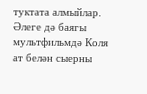туктата алмыйлар.
Әлеге дә баягы мультфильмдә Коля ат белән сыерны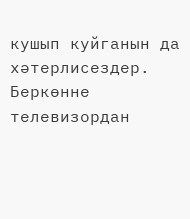кушып куйганын да хәтерлисездер. Беркөнне телевизордан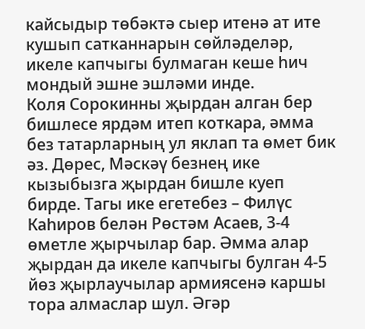кайсыдыр төбәктә сыер итенә ат ите кушып сатканнарын сөйләделәр, икеле капчыгы булмаган кеше һич мондый эшне эшләми инде.
Коля Сорокинны җырдан алган бер бишлесе ярдәм итеп коткара, әмма без татарларның ул яклап та өмет бик әз. Дөрес, Мәскәү безнең ике кызыбызга җырдан бишле куеп бирде. Тагы ике егетебез – Филүс Каһиров белән Рөстәм Асаев, 3-4 өметле җырчылар бар. Әмма алар җырдан да икеле капчыгы булган 4-5 йөз җырлаучылар армиясенә каршы тора алмаслар шул. Әгәр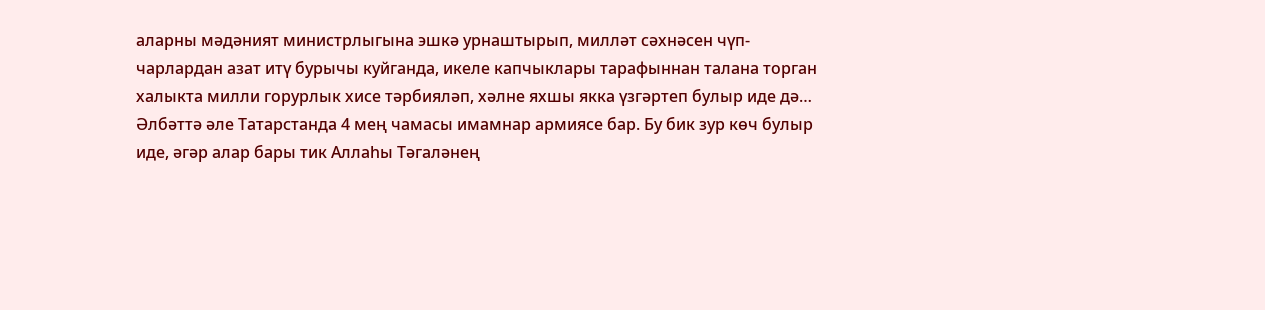аларны мәдәният министрлыгына эшкә урнаштырып, милләт сәхнәсен чүп-чарлардан азат итү бурычы куйганда, икеле капчыклары тарафыннан талана торган халыкта милли горурлык хисе тәрбияләп, хәлне яхшы якка үзгәртеп булыр иде дә…
Әлбәттә әле Татарстанда 4 мең чамасы имамнар армиясе бар. Бу бик зур көч булыр иде, әгәр алар бары тик Аллаһы Тәгаләнең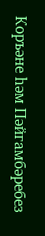Коръәне һәм Пәйгамбәребез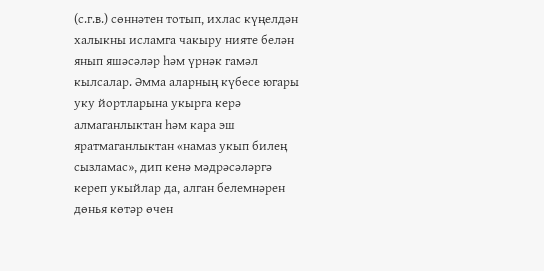(с.г.в.) сөннәтен тотып, ихлас күңелдән халыкны исламга чакыру нияте белән янып яшәсәләр һәм үрнәк гамәл кылсалар. Әмма аларның күбесе югары уку йортларына укырга керә алмаганлыктан һәм кара эш яратмаганлыктан «намаз укып билең сызламас», дип кенә мәдрәсәләргә кереп укыйлар да, алган белемнәрен дөнья көтәр өчен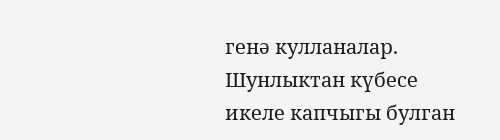генә кулланалар. Шунлыктан күбесе икеле капчыгы булган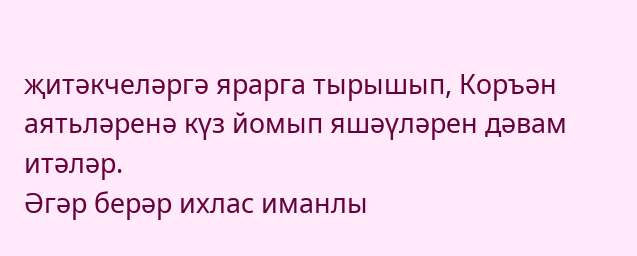җитәкчеләргә ярарга тырышып, Коръән аятьләренә күз йомып яшәүләрен дәвам итәләр.
Әгәр берәр ихлас иманлы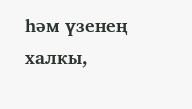һәм үзенең халкы,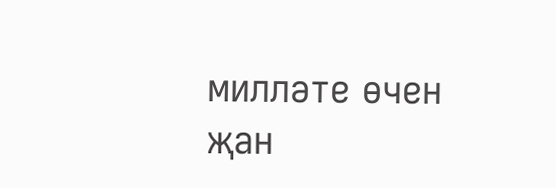милләте өчен җан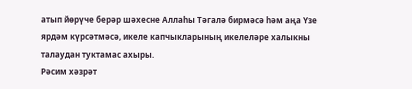атып йөрүче берәр шәхесне Аллаһы Тәгалә бирмәсә һәм аңа Үзе ярдәм күрсәтмәсә, икеле капчыкларының икелеләре халыкны талаудан туктамас ахыры.
Рәсим хәзрәт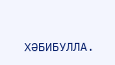ХӘБИБУЛЛА.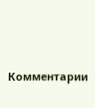Комментарии